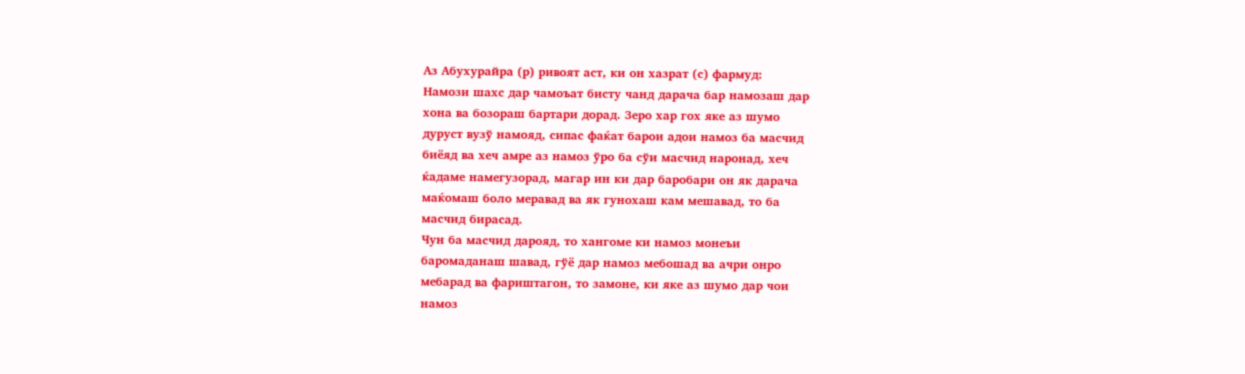Аз Абухурайра (р) ривоят аст, ки он хазрат (с) фармуд:
Намози шахс дар чамоъат бисту чанд дарача бар намозаш дар
хона ва бозораш бартари дорад. Зеро хар гох яке аз шумо
дуруст вузў намояд, сипас фаќат барои адои намоз ба масчид
биёяд ва хеч амре аз намоз ўро ба сўи масчид наронад, хеч
ќадаме намегузорад, магар ин ки дар баробари он як дарача
маќомаш боло меравад ва як гунохаш кам мешавад, то ба
масчид бирасад.
Чун ба масчид дарояд, то хангоме ки намоз монеъи
баромаданаш шавад, гўё дар намоз мебошад ва ачри онро
мебарад ва фариштагон, то замоне, ки яке аз шумо дар чои
намоз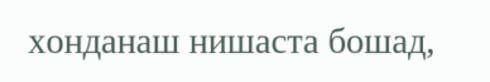хонданаш нишаста бошад,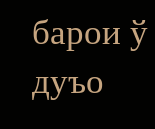барои ў дуъо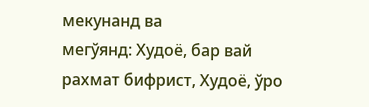мекунанд ва
мегўянд: Худоё, бар вай рахмат бифрист, Худоё, ўро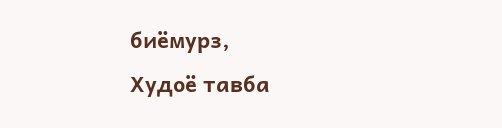биёмурз,
Худоё тавба